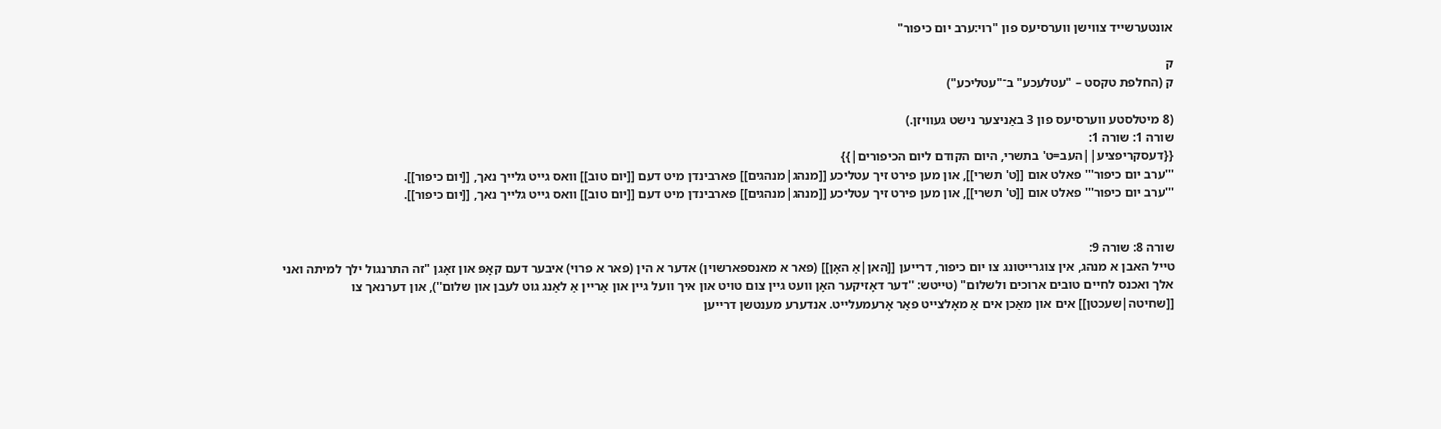אונטערשייד צווישן ווערסיעס פון "רוי:ערב יום כיפור"

ק
ק (החלפת טקסט – "עטלעכע" ב־"עטליכע")

(8 מיטלסטע ווערסיעס פון 3 באַניצער נישט געוויזן.)
שורה 1: שורה 1:
{{דעסקריפציע||העב=ט' בתשרי, היום הקודם ליום הכיפורים|}}
'''ערב יום כיפור''' פאלט אום [[ט' תשרי]], און מען פירט זיך עטליכע [[מנהג|מנהגים]] פארבינדן מיט דעם [[יום טוב]] וואס גייט גלייך נאך, [[יום כיפור]].
'''ערב יום כיפור''' פאלט אום [[ט' תשרי]], און מען פירט זיך עטליכע [[מנהג|מנהגים]] פארבינדן מיט דעם [[יום טוב]] וואס גייט גלייך נאך, [[יום כיפור]].


שורה 8: שורה 9:
טייל האבן א מנהג, אין צוגרייטונג צו יום כיפור, דרייען [[האן|אַ האָן]] (פאר א מאנספארשוין) אדער א הין (פאר א פרוי) איבער דעם קאָפּ און זאָגן "זה התרנגול ילך למיתה ואני אלך ואכנס לחיים טובים ארוכים ולשלום" (טייטש: ''דער דאָזיקער האָן וועט גיין צום טויט און איך וועל גיין און אַריין אַ לאַנג גוט לעבן און שלום''), און דערנאך צו [[שחיטה|שעכטן]] אים און מאַכן אים אַ מאָלצייט פאַר אָרעמעלייט. אנדערע מענטשן דרייען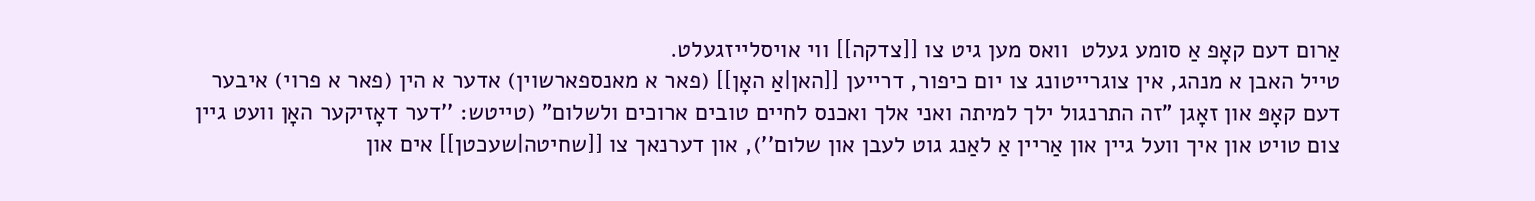אַרום דעם קאָפ אַ סומע געלט  וואס מען גיט צו [[צדקה]] ווי אויסלייזגעלט.
טייל האבן א מנהג, אין צוגרייטונג צו יום כיפור, דרייען [[האן|אַ האָן]] (פאר א מאנספארשוין) אדער א הין (פאר א פרוי) איבער דעם קאָפּ און זאָגן "זה התרנגול ילך למיתה ואני אלך ואכנס לחיים טובים ארוכים ולשלום" (טייטש: ''דער דאָזיקער האָן וועט גיין צום טויט און איך וועל גיין און אַריין אַ לאַנג גוט לעבן און שלום''), און דערנאך צו [[שחיטה|שעכטן]] אים און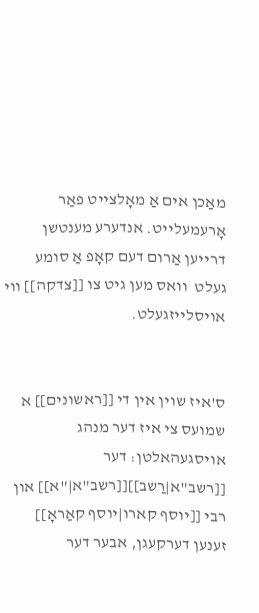מאַכן אים אַ מאָלצייט פאַר אָרעמעלייט. אנדערע מענטשן דרייען אַרום דעם קאָפ אַ סומע געלט  וואס מען גיט צו [[צדקה]] ווי אויסלייזגעלט.


ס'איז שוין אין די [[ראשונים]] א שמועס צי איז דער מנהג אויסגעהאלטן: דער [[רשב"א|רַשב]][[רשב"א|"א]] און רבי [[יוסף קארו|יוסף קאַראָ]] זענען דערקעגן, אבער דער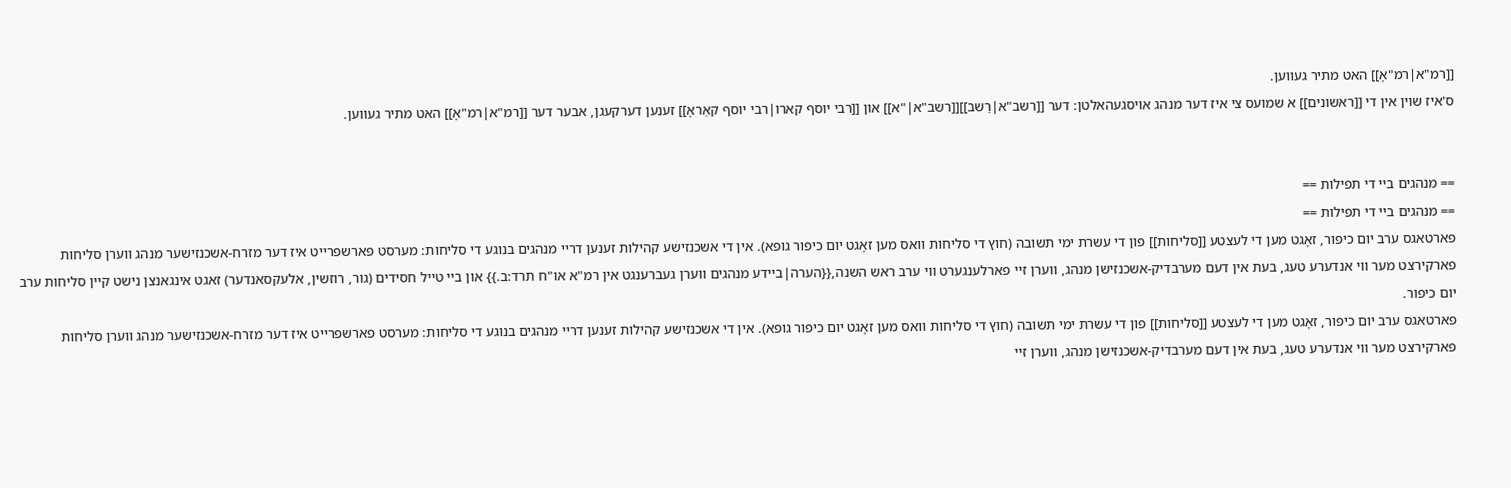[[רמ"א|רמ"אָ]] האט מתיר געווען.
ס'איז שוין אין די [[ראשונים]] א שמועס צי איז דער מנהג אויסגעהאלטן: דער [[רשב"א|רַשב]][[רשב"א|"א]] און [[רבי יוסף קארו|רבי יוסף קאַראָ]] זענען דערקעגן, אבער דער [[רמ"א|רמ"אָ]] האט מתיר געווען.


== מנהגים ביי די תפילות ==
== מנהגים ביי די תפילות ==
פארטאגס ערב יום כיפור, זאָגט מען די לעצטע [[סליחות]] פון די עשרת ימי תשובה (חוץ די סליחות וואס מען זאָגט יום כיפור גופא). אין די אשכנזישע קהילות זענען דריי מנהגים בנוגע די סליחות: מערסט פארשפרייט איז דער מזרח-אשכנזישער מנהג ווערן סליחות פארקירצט מער ווי אנדערע טעג, בעת אין דעם מערבדיק-אשכנזישן מנהג, ווערן זיי פארלענגערט ווי ערב ראש השנה,{{הערה|ביידע מנהגים ווערן געברענגט אין רמ"א או"ח תרד:ב.}} און ביי טייל חסידים (גור, רוזשין, אלעקסאנדער) זאגט אינגאנצן נישט קיין סליחות ערב יום כיפור.
פארטאגס ערב יום כיפור, זאָגט מען די לעצטע [[סליחות]] פון די עשרת ימי תשובה (חוץ די סליחות וואס מען זאָגט יום כיפור גופא). אין די אשכנזישע קהילות זענען דריי מנהגים בנוגע די סליחות: מערסט פארשפרייט איז דער מזרח-אשכנזישער מנהג ווערן סליחות פארקירצט מער ווי אנדערע טעג, בעת אין דעם מערבדיק-אשכנזישן מנהג, ווערן זיי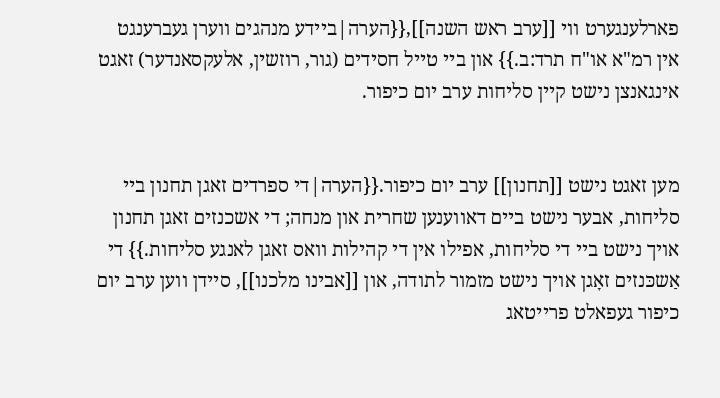פארלענגערט ווי [[ערב ראש השנה]],{{הערה|ביידע מנהגים ווערן געברענגט אין רמ"א או"ח תרד:ב.}} און ביי טייל חסידים (גור, רוזשין, אלעקסאנדער) זאגט אינגאנצן נישט קיין סליחות ערב יום כיפור.


מען זאגט נישט [[תחנון]] ערב יום כיפור.{{הערה|די ספרדים זאגן תחנון ביי סליחות, אבער נישט ביים דאווענען שחרית און מנחה; די אשכנזים זאגן תחנון אויך נישט ביי די סליחות, אפילו אין די קהילות וואס זאגן לאנגע סליחות.}} די אַשכּנזים זאָגן אויך נישט מזמור לתודה, און [[אבינו מלכנו]], סיידן ווען ערב יום כיפור געפאלט פרייטאג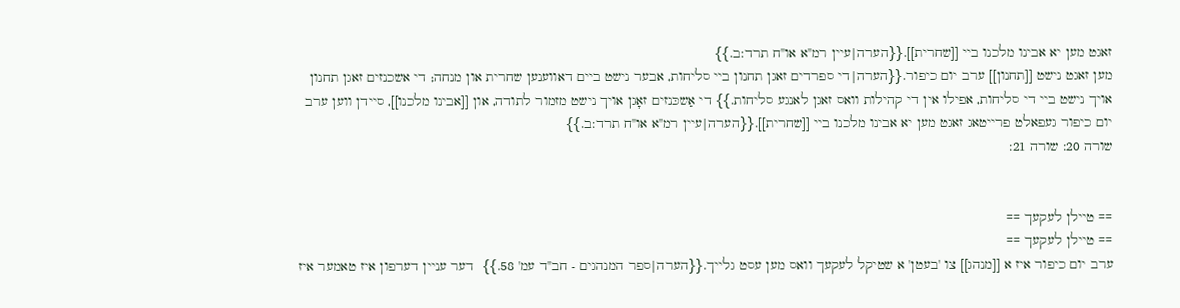זאגט מען יא אבינו מלכנו ביי [[שחרית]].{{הערה|עיין רמ"א או"ח תרד:ב.}}
מען זאגט נישט [[תחנון]] ערב יום כיפור.{{הערה|די ספרדים זאגן תחנון ביי סליחות, אבער נישט ביים דאווענען שחרית און מנחה; די אשכנזים זאגן תחנון אויך נישט ביי די סליחות, אפילו אין די קהילות וואס זאגן לאנגע סליחות.}} די אַשכּנזים זאָגן אויך נישט מזמור לתודה, און [[אבינו מלכנו]], סיידן ווען ערב יום כיפור געפאלט פרייטאג זאגט מען יא אבינו מלכנו ביי [[שחרית]].{{הערה|עיין רמ"א או"ח תרד:ב.}}
שורה 20: שורה 21:


== טיילן לעקעך ==
== טיילן לעקעך ==
ערב יום כיפור איז א [[מנהג]] צו 'בעטן' א שטיקל לעקעך וואס מען עסט גלייך.{{הערה|ספר המנהגים - חב"ד עמ' 58.}}  דער עניין דערפון איז טאמער איז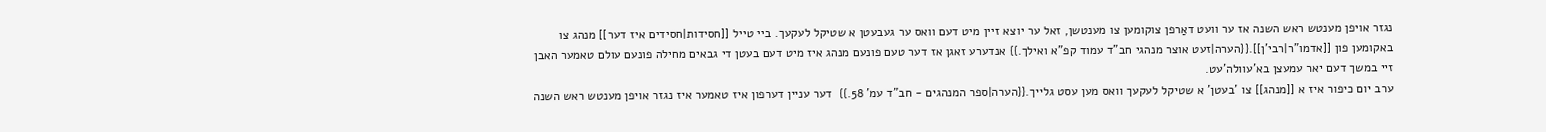נגזר אויפן מענטש ראש השנה אז ער וועט דאַרפן צוקומען צו מענטשן, זאל ער יוצא זיין מיט דעם וואס ער געבעטן א שטיקל לעקעך. ביי טייל [[חסידות|חסידים איז דער]] מנהג צו באקומען פון [[אדמו"ר|רבי'ן]].{{הערה|זעט אוצר מנהגי חב"ד עמוד קפ"א ואילך.}} אנדערע זאגן אז דער טעם פונעם מנהג איז מיט דעם בעטן די גבאים מחילה פונעם עולם טאמער האבן זיי במשך דעם יאר עמעצן בא'עוולה'עט.
ערב יום כיפור איז א [[מנהג]] צו 'בעטן' א שטיקל לעקעך וואס מען עסט גלייך.{{הערה|ספר המנהגים - חב"ד עמ' 58.}}  דער עניין דערפון איז טאמער איז נגזר אויפן מענטש ראש השנה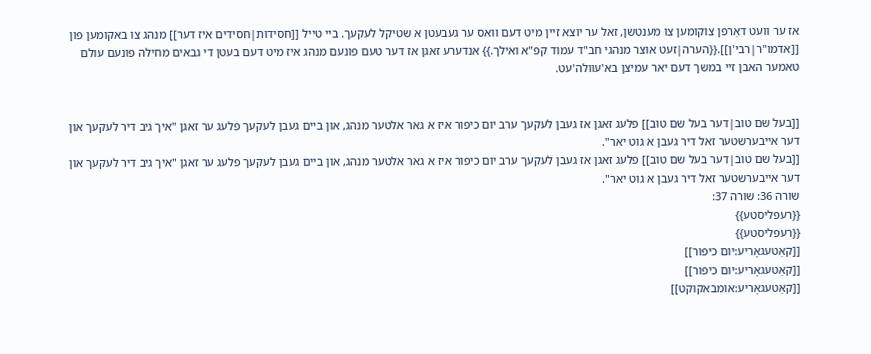אז ער וועט דאַרפן צוקומען צו מענטשן, זאל ער יוצא זיין מיט דעם וואס ער געבעטן א שטיקל לעקעך. ביי טייל [[חסידות|חסידים איז דער]] מנהג צו באקומען פון [[אדמו"ר|רבי'ן]].{{הערה|זעט אוצר מנהגי חב"ד עמוד קפ"א ואילך.}} אנדערע זאגן אז דער טעם פונעם מנהג איז מיט דעם בעטן די גבאים מחילה פונעם עולם טאמער האבן זיי במשך דעם יאר עמיצן בא'עוולה'עט.


[[בעל שם טוב|דער בעל שם טוב]] פלעג זאגן אז געבן לעקעך ערב יום כיפור איז א גאר אלטער מנהג, און ביים געבן לעקעך פלעג ער זאגן "איך גיב דיר לעקעך און דער אייבערשטער זאל דיר געבן א גוט יאר".
[[בעל שם טוב|דער בעל שם טוב]] פלעג זאגן אז געבן לעקעך ערב יום כיפור איז א גאר אלטער מנהג, און ביים געבן לעקעך פלעג ער זאגן "איך גיב דיר לעקעך און דער אייבערשטער זאל דיר געבן א גוט יאר".
שורה 36: שורה 37:
{{רעפליסטע}}
{{רעפליסטע}}
[[קאַטעגאָריע:יום כיפור]]
[[קאַטעגאָריע:יום כיפור]]
[[קאַטעגאָריע:אומבאקוקט]]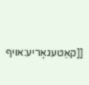[[קאַטעגאָריע:אויף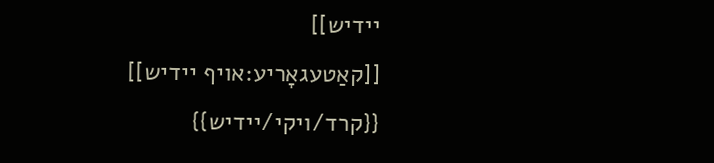יידיש]]
[[קאַטעגאָריע:אויף יידיש]]
{{קרד/ויקי/יידיש}}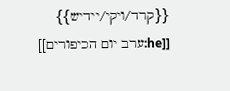{{קרד/ויקי/יידיש}}
[[he:ערב יום הכיפורים]]